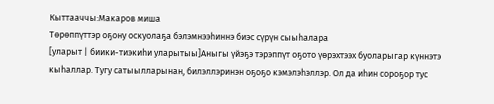Кыттааччы:Макаров миша
Төрөппүттэр оҕону оскуолаҕа бэлэмнээһиннэ биэс сүрүн сыыһалара
[уларыт | биики-тиэкиһи уларытыы]Аныгы үйэҕэ тэрэппүт оҕото үөрэхтээх буоларыгар күннэтэ кыһаллар. Тугу сатыылларынан, билэллэринэн оҕоҕо кэмэлэһэллэр. Ол да иһин сороҕор тус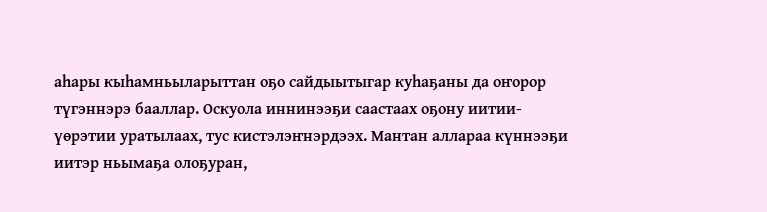аһары кыһамньыларыттан оҕо сайдыытыгар куһаҕаны да оҥорор түгэннэрэ бааллар. Оскуола иннинээҕи саастаах оҕону иитии-үөрэтии уратылаах, тус кистэлэҥнэрдээх. Мантан аллараа күннээҕи иитэр ньымаҕа олоҕуран,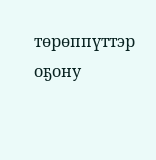төрөппүттэр оҕону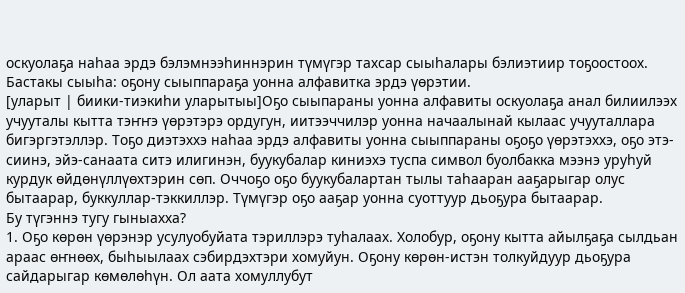оскуолаҕа наһаа эрдэ бэлэмнээһиннэрин түмүгэр тахсар сыыһалары бэлиэтиир тоҕоостоох.
Бастакы сыыһа: оҕону сыыппараҕа уонна алфавитка эрдэ үөрэтии.
[уларыт | биики-тиэкиһи уларытыы]Оҕо сыыпараны уонна алфавиты оскуолаҕа анал билиилээх учууталы кытта тэҥҥэ үөрэтэрэ ордугун, иитээччилэр уонна начаалынай кылаас учууталлара бигэргэтэллэр. Тоҕо диэтэххэ наһаа эрдэ алфавиты уонна сыыппараны оҕоҕо үөрэтэххэ, оҕо этэ-сиинэ, эйэ-санаата ситэ илигинэн, буукубалар киниэхэ туспа символ буолбакка мээнэ уруһуй курдук өйдөнүллүөхтэрин сөп. Оччоҕо оҕо буукубалартан тылы таһааран ааҕарыгар олус бытаарар, буккуллар-тэккиллэр. Түмүгэр оҕо ааҕар уонна суоттуур дьоҕура бытаарар.
Бу түгэннэ тугу гыныахха?
1. Оҕо көрөн үөрэнэр усулуобуйата тэриллэрэ туһалаах. Холобур, оҕону кытта айылҕаҕа сылдьан араас өҥнөөх, быһыылаах сэбирдэхтэри хомуйун. Оҕону көрөн-истэн толкуйдуур дьоҕура сайдарыгар көмөлөһүн. Ол аата хомуллубут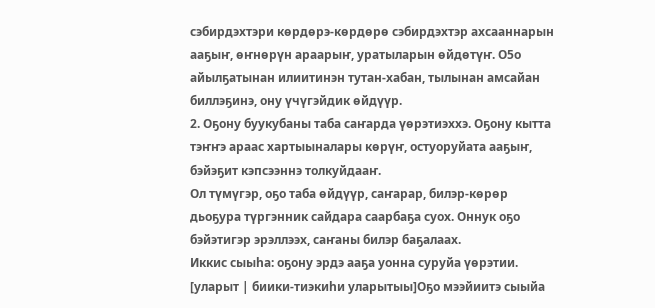сэбирдэхтэри көрдөрэ-көрдөрө сэбирдэхтэр ахсааннарын ааҕыҥ, өҥнөрүн араарыҥ, уратыларын өйдөтүҥ. О5о айылҕатынан илиитинэн тутан-хабан, тылынан амсайан биллэҕинэ, ону үчүгэйдик өйдүүр.
2. Оҕону буукубаны таба саҥарда үөрэтиэххэ. Оҕону кытта тэҥҥэ араас хартыыналары көрүҥ, остуоруйата ааҕыҥ, бэйэҕит кэпсээннэ толкуйдааҥ.
Ол түмүгэр, оҕо таба өйдүүр, саҥарар, билэр-көрөр дьоҕура түргэнник сайдара саарбаҕа суох. Оннук оҕо бэйэтигэр эрэллээх, саҥаны билэр баҕалаах.
Иккис сыыһа: оҕону эрдэ ааҕа уонна суруйа үөрэтии.
[уларыт | биики-тиэкиһи уларытыы]Оҕо мээйиитэ сыыйа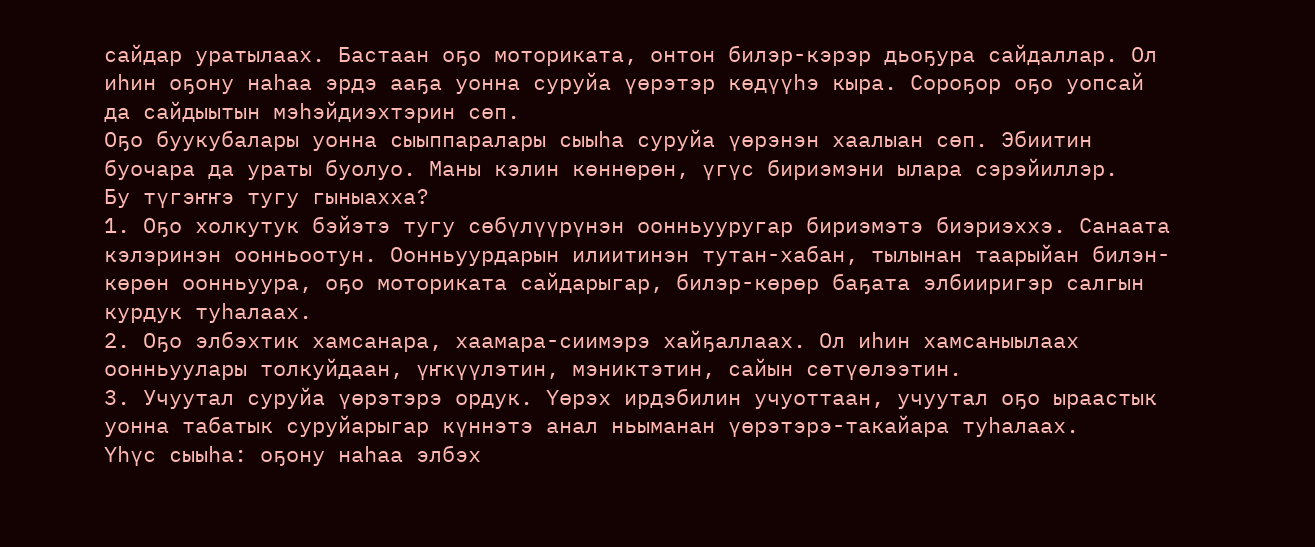сайдар уратылаах. Бастаан оҕо моториката, онтон билэр-кэрэр дьоҕура сайдаллар. Ол иһин оҕону наһаа эрдэ ааҕа уонна суруйа үөрэтэр көдүүһэ кыра. Сороҕор оҕо уопсай да сайдыытын мэһэйдиэхтэрин сөп.
Оҕо буукубалары уонна сыыппаралары сыыһа суруйа үөрэнэн хаалыан сөп. Эбиитин буочара да ураты буолуо. Маны кэлин көннөрөн, үгүс бириэмэни ылара сэрэйиллэр.
Бу түгэҥҥэ тугу гыныахха?
1. Оҕо холкутук бэйэтэ тугу сөбүлүүрүнэн оонньууругар бириэмэтэ биэриэххэ. Санаата кэлэринэн оонньоотун. Оонньуурдарын илиитинэн тутан-хабан, тылынан таарыйан билэн-көрөн оонньуура, оҕо моториката сайдарыгар, билэр-көрөр баҕата элбииригэр салгын курдук туһалаах.
2. Оҕо элбэхтик хамсанара, хаамара-сиимэрэ хайҕаллаах. Ол иһин хамсаныылаах оонньуулары толкуйдаан, үҥкүүлэтин, мэниктэтин, сайын сөтүөлээтин.
3. Учуутал суруйа үөрэтэрэ ордук. Үөрэх ирдэбилин учуоттаан, учуутал оҕо ыраастык уонна табатык суруйарыгар күннэтэ анал ньыманан үөрэтэрэ-такайара туһалаах.
Үһүс сыыһа: оҕону наһаа элбэх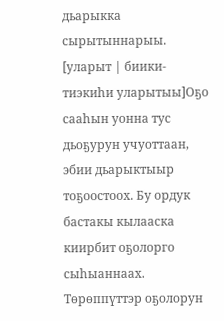дьарыкка сырытыннарыы.
[уларыт | биики-тиэкиһи уларытыы]Оҕо сааһын уонна тус дьоҕурун учуоттаан, эбии дьарыктыыр тоҕоостоох. Бу ордук бастакы кылааска киирбит оҕолорго сыһыаннаах. Төрөппүттэр оҕолорун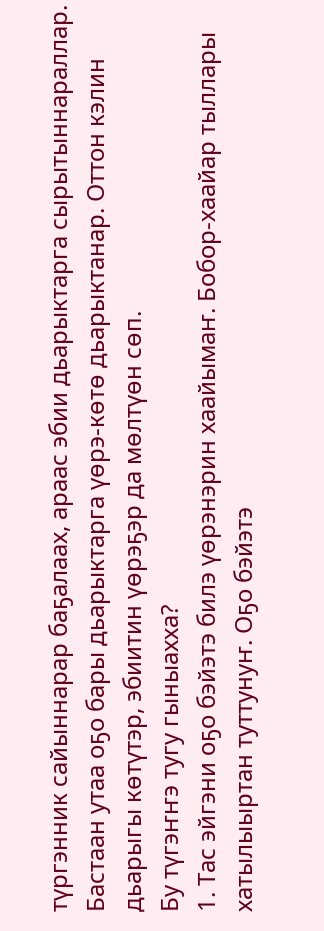түргэнник сайыннарар баҕалаах, араас эбии дьарыктарга сырытыннараллар. Бастаан утаа оҕо бары дьарыктарга үөрэ-көтө дьарыктанар. Оттон кэлин дьарыгы көтүтэр, эбиитин үөрэҕэр да мөлтүөн сөп.
Бу түгэҥҥэ тугу гыныахха?
1. Тас эйгэни оҕо бэйэтэ билэ үөрэнэрин хаайымаҥ. Бобор-хаайар тыллары хатылыыртан туттунуҥ. Оҕо бэйэтэ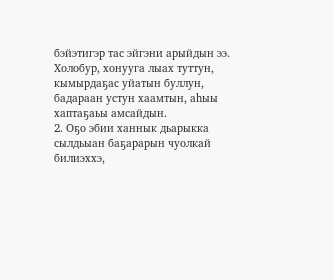бэйэтигэр тас эйгэни арыйдын ээ. Холобур, хонууга лыах туттун, кымырдаҕас уйатын буллун, бадараан устун хаамтын, аһыы хаптаҕаьы амсайдын.
2. Оҕо эбии ханнык дьарыкка сылдьыан баҕарарын чуолкай билиэххэ,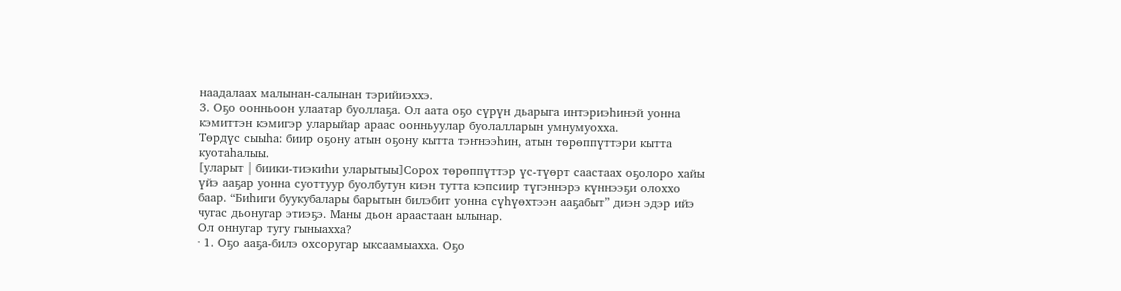наадалаах малынан-салынан тэрийиэххэ.
3. Оҕо оонньоон улаатар буоллаҕа. Ол аата оҕо сүрүн дьарыга интэриэһинэй уонна кэмиттэн кэмигэр уларыйар араас оонньуулар буолалларын умнумуохха.
Төрдүс сыыһа: биир оҕону атын оҕону кытта тэҥнээһин, атын төрөппүттэри кытта куотаһалыы.
[уларыт | биики-тиэкиһи уларытыы]Сорох төрөппүттэр үс-түөрт саастаах оҕолоро хайы үйэ ааҕар уонна суоттуур буолбутун киэн тутта кэпсиир түгэннэрэ күннээҕи олоххо баар. “Биһиги буукубалары барытын билэбит уонна сүһүөхтээн ааҕабыт” диэн эдэр ийэ чугас дьонугар этиэҕэ. Маны дьон араастаан ылынар.
Ол оннугар тугу гыныахха?
· 1. Оҕо ааҕа-билэ охсоругар ыксаамыахха. Оҕо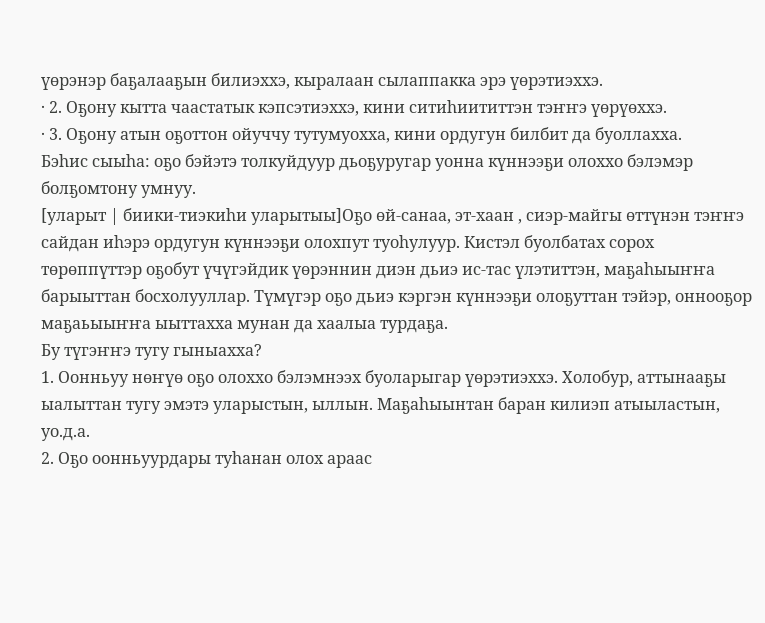үөрэнэр баҕалааҕын билиэххэ, кыралаан сылаппакка эрэ үөрэтиэххэ.
· 2. Оҕону кытта чаастатык кэпсэтиэххэ, кини ситиһиититтэн тэҥҥэ үөрүөххэ.
· 3. Оҕону атын оҕоттон ойуччу тутумуохха, кини ордугун билбит да буоллахха.
Бэһис сыыһа: оҕо бэйэтэ толкуйдуур дьоҕуругар уонна күннээҕи олоххо бэлэмэр болҕомтону умнуу.
[уларыт | биики-тиэкиһи уларытыы]Оҕо өй-санаа, эт-хаан , сиэр-майгы өттүнэн тэҥҥэ сайдан иһэрэ ордугун күннээҕи олохпут туоһулуур. Кистэл буолбатах сорох төрөппүттэр оҕобут үчүгэйдик үөрэннин диэн дьиэ ис-тас үлэтиттэн, маҕаһыыҥҥа барыыттан босхолууллар. Түмүгэр оҕо дьиэ кэргэн күннээҕи олоҕуттан тэйэр, оннооҕор маҕаьыыҥҥа ыыттахха мунан да хаалыа турдаҕа.
Бу түгэҥҥэ тугу гыныахха?
1. Оонньуу нөҥүө оҕо олоххо бэлэмнээх буоларыгар үөрэтиэххэ. Холобур, аттынааҕы ыалыттан тугу эмэтэ уларыстын, ыллын. Маҕаһыынтан баран килиэп атыыластын, уо.д.а.
2. Оҕо оонньуурдары туһанан олох араас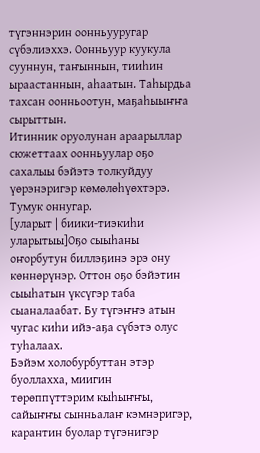түгэннэрин оонньууругар сүбэлиэххэ. Оонньуур куукула сууннун, таҥыннын, тииһин ыраастаннын, аһаатын. Таһырдьа тахсан оонньоотун, маҕаһыыҥҥа сырыттын.
Итинник оруолунан араарыллар сюжеттаах оонньуулар оҕо сахалыы бэйэтэ толкуйдуу үөрэнэригэр көмөлөһүөхтэрэ.
Тумук оннугар.
[уларыт | биики-тиэкиһи уларытыы]Оҕо сыыһаны оҥорбутун биллэҕинэ эрэ ону көннөрүнэр. Оттон оҕо бэйэтин сыыһатын үксүгэр таба сыаналаабат. Бу түгэҥҥэ атын чугас киһи ийэ-аҕа сүбэтэ олус туһалаах.
Бэйэм холобурбуттан этэр буоллахха, миигин төрөппүттэрим кыһыҥҥы, сайыҥҥы сынньалаҥ кэмнэригэр, карантин буолар түгэнигэр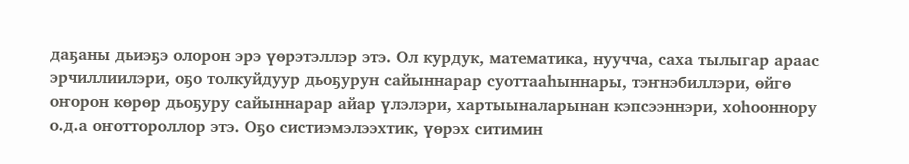даҕаны дьиэҕэ олорон эрэ үөрэтэллэр этэ. Ол курдук, математика, нуучча, саха тылыгар араас эрчиллиилэри, оҕо толкуйдуур дьоҕурун сайыннарар суоттааһыннары, тэҥнэбиллэри, өйгө оҥорон көрөр дьоҕуру сайыннарар айар үлэлэри, хартыыналарынан кэпсээннэри, хоһооннору о.д.а оҥоттороллор этэ. Оҕо систиэмэлээхтик, үөрэх ситимин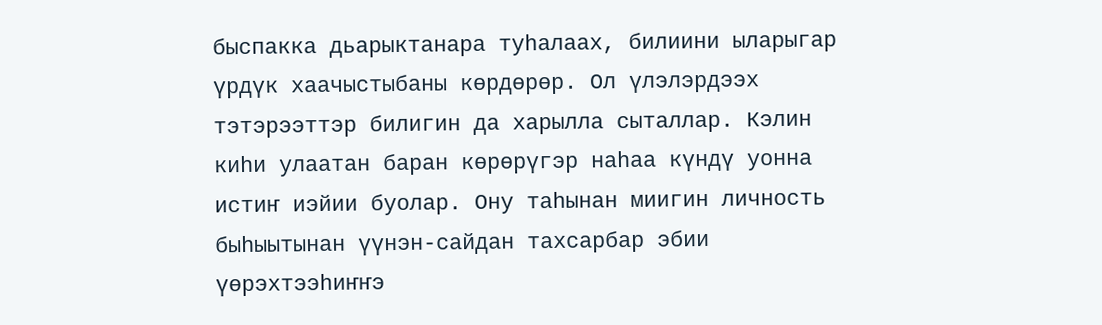быспакка дьарыктанара туһалаах, билиини ыларыгар үрдүк хаачыстыбаны көрдөрөр. Ол үлэлэрдээх тэтэрээттэр билигин да харылла сыталлар. Кэлин киһи улаатан баран көрөрүгэр наһаа күндү уонна истиҥ иэйии буолар. Ону таһынан миигин личность быһыытынан үүнэн-сайдан тахсарбар эбии үөрэхтээһиҥҥэ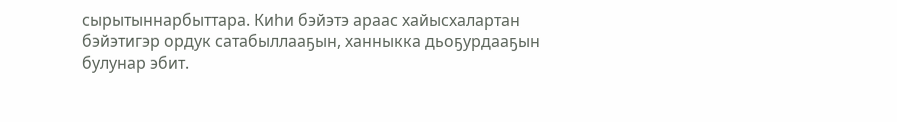сырытыннарбыттара. Киһи бэйэтэ араас хайысхалартан бэйэтигэр ордук сатабыллааҕын, ханныкка дьоҕурдааҕын булунар эбит.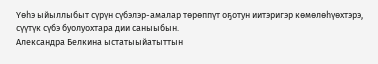Үөһэ ыйыллыбыт сүрүн сүбэлэр-амалар төрөппүт оҕотун иитэригэр көмөлөһүөхтэрэ, сүүтүк сүбэ буолуохтара дии саныыбын.
Александра Белкина ыстатыыйатыттын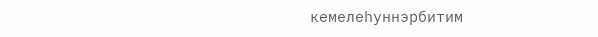кемелеһуннэрбитим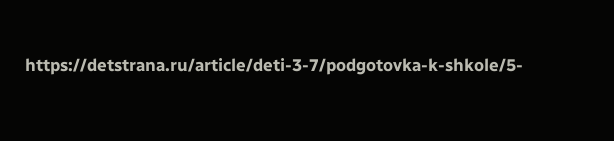https://detstrana.ru/article/deti-3-7/podgotovka-k-shkole/5-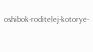oshibok-roditelej-kotorye-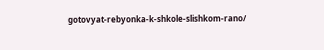gotovyat-rebyonka-k-shkole-slishkom-rano/